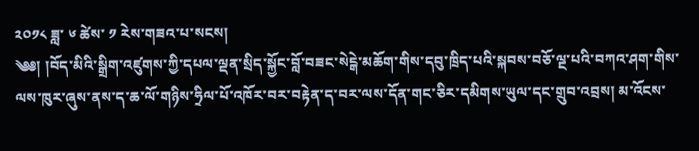༢༠༡༨ ཟླ་ ༦ ཚེས་ ༡ རེས་གཟའ་པ་སངས།
༄༅། །བོད་མིའི་སྒྲིག་འཛུགས་ཀྱི་དཔལ་ལྡན་སྲིད་སྐྱོང་བློ་བཟང་སེངྒེ་མཆོག་གིས་དབུ་ཁྲིད་པའི་སྐབས་བཅོ་ལྔ་པའི་བཀའ་ཤག་གིས་ལས་ཁུར་ཞུས་ནས་ད་ཆ་ལོ་གཉིས་ཧྲིལ་པོ་འཁོར་བར་བརྟེན་ད་བར་ལས་དོན་གང་ཅིར་དམིགས་ཡུལ་དང་གྲུབ་འབྲས། མ་འོངས་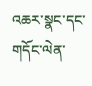འཆར་སྣང་དང་གདོང་ལེན་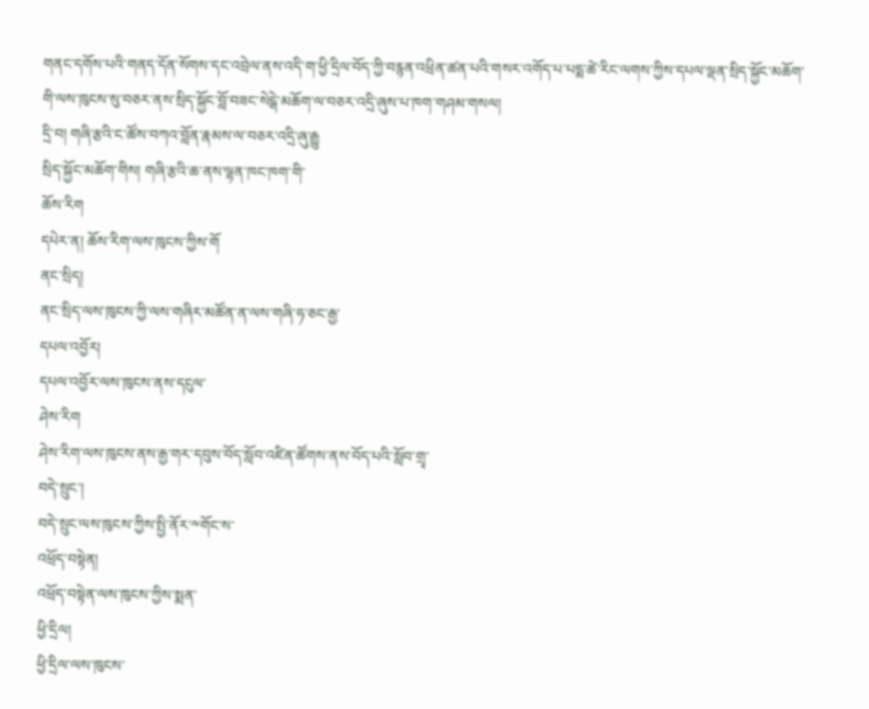གནང་དགོས་པའི་གནད་དོན་སོགས་དང་འབྲེལ་ནས་འདི་ག་ཕྱི་དྲིལ་བོད་ཀྱི་བརྙན་འཕྲིན་ཚན་པའི་གསར་འགོད་པ་པདྨ་ཚེ་རིང་ལགས་ཀྱིས་དཔལ་ལྡན་སྲིད་སྐྱོང་མཆོག་གི་ལས་ཁུངས་སུ་བཅར་ནས་སྲིད་སྐྱོང་བློ་བཟང་སེངྒེ་མཆོག་ལ་བཅར་འདྲི་ཞུས་པ་ཁག་གཤམ་གསལ།
དྲི་བ། གཞི་རྩའི་ང་ཚོས་བཀའ་བློན་རྣམས་ལ་བཅར་འདྲི་ཞུ་རྒྱུ
སྲིད་སྐྱོང་མཆོག་གིས། གཞི་རྩའི་ཆ་ནས་ལྷན་ཁང་ཁག་གི་
ཆོས་རིག
དཔེར་ན། ཆོས་རིག་ལས་ཁུངས་ཀྱིས་གོ
ནང་སྲིད།
ནང་སྲིད་ལས་ཁུངས་ཀྱི་ལས་གཞིར་མཚོན་ན་ལས་གཞི་ཧ་ཅང་རྒྱ་
དཔལ་འབྱོར།
དཔལ་འབྱོར་ལས་ཁུངས་ནས་དངུལ་
ཤེས་རིག
ཤེས་རིག་ལས་ཁུངས་ནས་རྒྱ་གར་དབུས་བོད་སློབ་འཛིན་ཚོགས་ནས་བོད་པའི་སློབ་གྲྭ་
བདེ་སྲུང་།
བདེ་སྲུང་ལས་ཁུངས་ཀྱིས་སྤྱི་ནོར་༸གོང་ས་
འཕྲོད་བསྟེན།
འཕྲོད་བསྟེན་ལས་ཁུངས་ཀྱིས་སྨན་
ཕྱི་དྲིལ།
ཕྱི་དྲིལ་ལས་ཁུངས་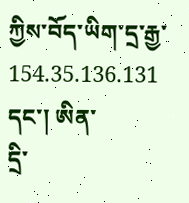ཀྱིས་བོད་ཡིག་དྲ་རྒྱ་ 154.35.136.131 དང་། ཨིན་
དྲི་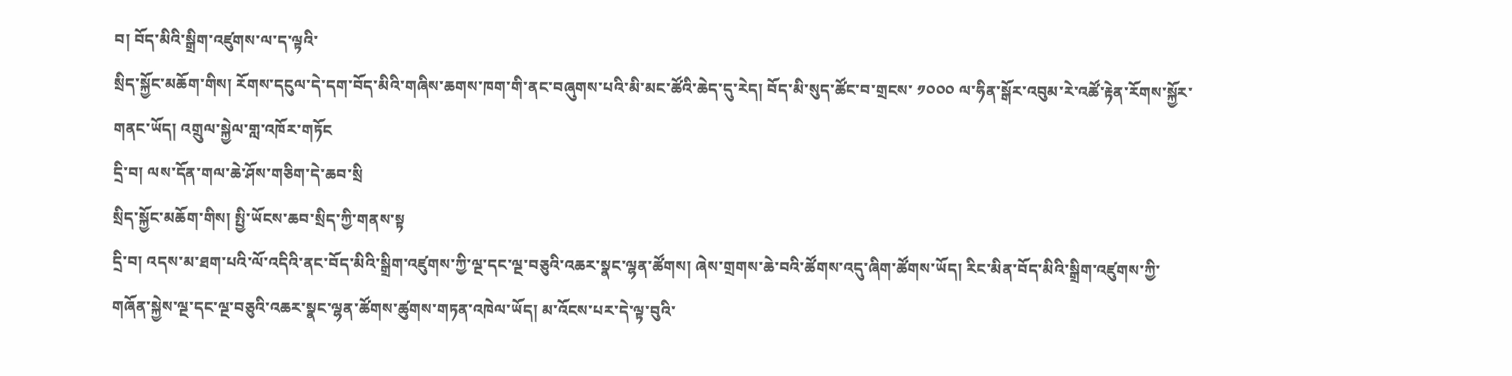བ། བོད་མིའི་སྒྲིག་འཛུགས་ལ་ད་ལྟའི་
སྲིད་སྐྱོང་མཆོག་གིས། རོགས་དངུལ་དེ་དག་བོད་མིའི་གཞིས་ཆགས་ཁག་གི་ནང་བཞུགས་པའི་མི་མང་ཚོའི་ཆེད་དུ་རེད། བོད་མི་སུད་ཚོང་བ་གྲངས་ ༡༠༠༠ ལ་ཧིན་སྒོར་འབུམ་རེ་འཚོ་རྟེན་རོགས་སྐྱོར་གནང་ཡོད། འགྲུལ་སྐྱེལ་གླ་འཁོར་གཏོང
དྲི་བ། ལས་དོན་གལ་ཆེ་ཤོས་གཅིག་དེ་ཆབ་སྲི
སྲིད་སྐྱོང་མཆོག་གིས། སྤྱི་ཡོངས་ཆབ་སྲིད་ཀྱི་གནས་སྟ
དྲི་བ། འདས་མ་ཐག་པའི་ལོ་འདིའི་ནང་བོད་མིའི་སྒྲིག་འཛུགས་ཀྱི་ལྔ་དང་ལྔ་བཅུའི་འཆར་སྣང་ལྷན་ཚོགས། ཞེས་གྲགས་ཆེ་བའི་ཚོགས་འདུ་ཞིག་ཚོགས་ཡོད། རིང་མིན་བོད་མིའི་སྒྲིག་འཛུགས་ཀྱི་གཞོན་སྐྱེས་ལྔ་དང་ལྔ་བཅུའི་འཆར་སྣང་ལྷན་ཚོགས་ཚུགས་གཏན་འཁེལ་ཡོད། མ་འོངས་པར་དེ་ལྟ་བུའི་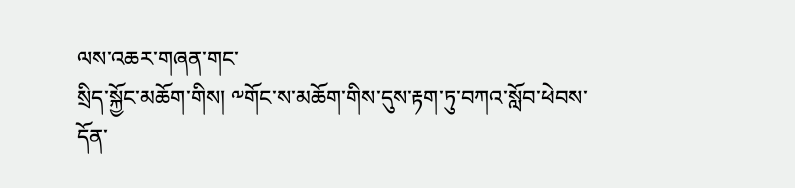ལས་འཆར་གཞན་གང་
སྲིད་སྐྱོང་མཆོག་གིས། ༸གོང་ས་མཆོག་གིས་དུས་རྟག་ཏུ་བཀའ་སློབ་ཕེབས་དོན་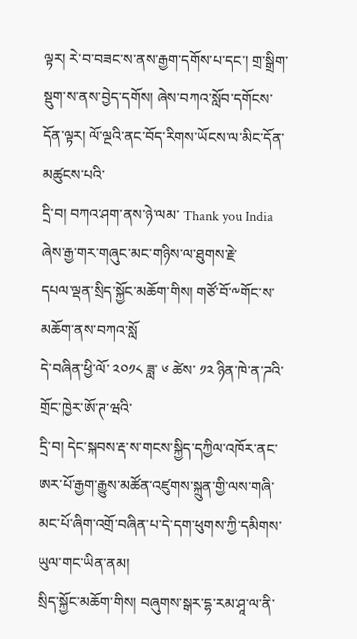ལྟར། རེ་བ་བཟང་ས་ནས་རྒྱག་དགོས་པ་དང་། གྲ་སྒྲིག་སྡུག་ས་ནས་བྱེད་དགོས། ཞེས་བཀའ་སློབ་དགོངས་དོན་ལྟར། ལོ་ལྔའི་ནང་བོད་རིགས་ཡོངས་ལ་མིང་དོན་མཚུངས་པའི་
དྲི་བ། བཀའ་ཤག་ནས་ཉེ་ལམ་ Thank you India ཞེས་རྒྱ་གར་གཞུང་མང་གཉིས་ལ་ཐུགས་རྗེ་
དཔལ་ལྡན་སྲིད་སྐྱོང་མཆོག་གིས། གཙོ་བོ་༸གོང་ས་མཆོག་ནས་བཀའ་སློ
དེ་བཞིན་ཕྱི་ལོ་ ༢༠༡༨ ཟླ་ ༦ ཚེས་ ༡༢ ཉིན་ཁེ་ན་ཌའི་གྲོང་ཁྱེར་ཨོ་ཊ་ཝའི་
དྲི་བ། དེང་སྐབས་རྡ་ས་གངས་སྐྱིད་དཀྱིལ་འཁོར་ནང་ཨར་པོ་རྒྱག་རྒྱུས་མཚོན་འཛུགས་སྐྲུན་གྱི་ལས་གཞི་མང་པོ་ཞིག་འགྲོ་བཞིན་པ་དེ་དག་ཕུགས་ཀྱི་དམིགས་ཡུལ་གང་ཡིན་ནམ།
སྲིད་སྐྱོང་མཆོག་གིས། བཞུགས་སྒར་དྷ་རམ་ཤཱ་ལ་ནི་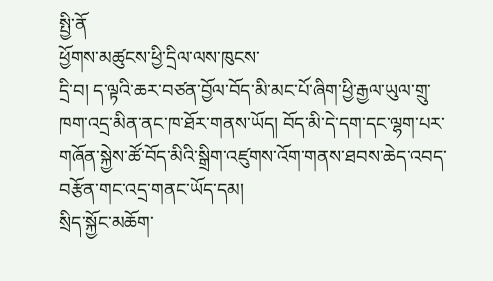སྤྱི་ནོ
ཕྱོགས་མཚུངས་ཕྱི་དྲིལ་ལས་ཁུངས་
དྲི་བ། ད་ལྟའི་ཆར་བཙན་བྱོལ་བོད་མི་མང་པོ་ཞིག་ཕྱི་རྒྱལ་ཡུལ་གྲུ་ཁག་འདྲ་མིན་ནང་ཁ་ཐོར་གནས་ཡོད། བོད་མི་དེ་དག་དང་ལྷག་པར་གཞོན་སྐྱེས་ཚོ་བོད་མིའི་སྒྲིག་འཛུགས་འོག་གནས་ཐབས་ཆེད་འབད་བརྩོན་གང་འདྲ་གནང་ཡོད་དམ།
སྲིད་སྐྱོང་མཆོག་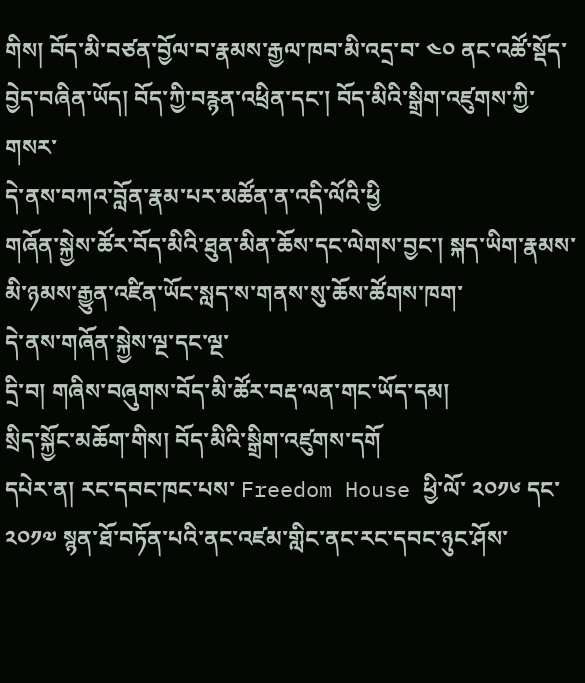གིས། བོད་མི་བཙན་བྱོལ་བ་རྣམས་རྒྱལ་ཁབ་མི་འདྲ་བ་ ༤༠ ནང་འཚོ་སྡོད་བྱེད་བཞིན་ཡོད། བོད་ཀྱི་བརྙན་འཕྲིན་དང་། བོད་མིའི་སྒྲིག་འཛུགས་ཀྱི་གསར་
དེ་ནས་བཀའ་བློན་རྣམ་པར་མཚོན་ན་འདི་ལོའི་ཕྱི
གཞོན་སྐྱེས་ཚོར་བོད་མིའི་ཐུན་མིན་ཆོས་དང་ལེགས་བྱང་། སྐད་ཡིག་རྣམས་མི་ཉམས་རྒྱུན་འཛིན་ཡོང་སླད་ས་གནས་སུ་ཆོས་ཚོགས་ཁག་
དེ་ནས་གཞོན་སྐྱེས་ལྔ་དང་ལྔ་
དྲི་བ། གཞིས་བཞུགས་བོད་མི་ཚོར་བརྡ་ལན་གང་ཡོད་དམ།
སྲིད་སྐྱོང་མཆོག་གིས། བོད་མིའི་སྒྲིག་འཛུགས་དགོ
དཔེར་ན། རང་དབང་ཁང་པས་ Freedom House ཕྱི་ལོ་ ༢༠༡༦ དང་ ༢༠༡༧ སྙན་ཐོ་བཏོན་པའི་ནང་འཛམ་གླིང་ནང་རང་དབང་ཉུང་ཤོས་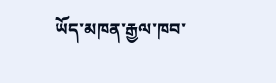ཡོད་མཁན་རྒྱལ་ཁབ་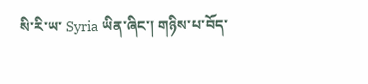སི་རི་ཡ་ Syria ཡིན་ཞིང་། གཉིས་པ་བོད་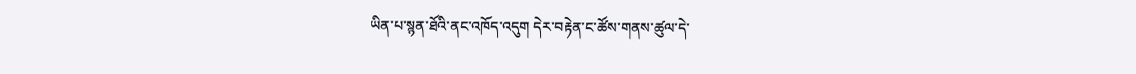ཡིན་པ་སྙན་ཐོའི་ནང་འཁོད་འདུག དེར་བརྟེན་ང་ཚོས་གནས་ཚུལ་དེ་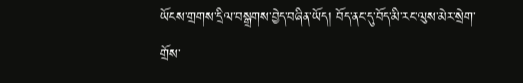ཡོངས་གྲགས་དྲིལ་བསྒྲགས་བྱེད་བཞིན་ཡོད། བོད་ནང་དུ་བོད་མི་རང་ལུས་མེར་སྲེག་
གྲོས་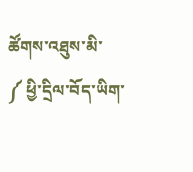ཚོགས་འཐུས་མི་
༼ ཕྱི་དྲིལ་བོད་ཡིག་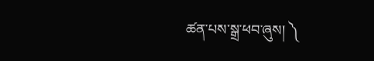ཚན་པས་སྒྲ་ཕབ་ཞུས། ༽